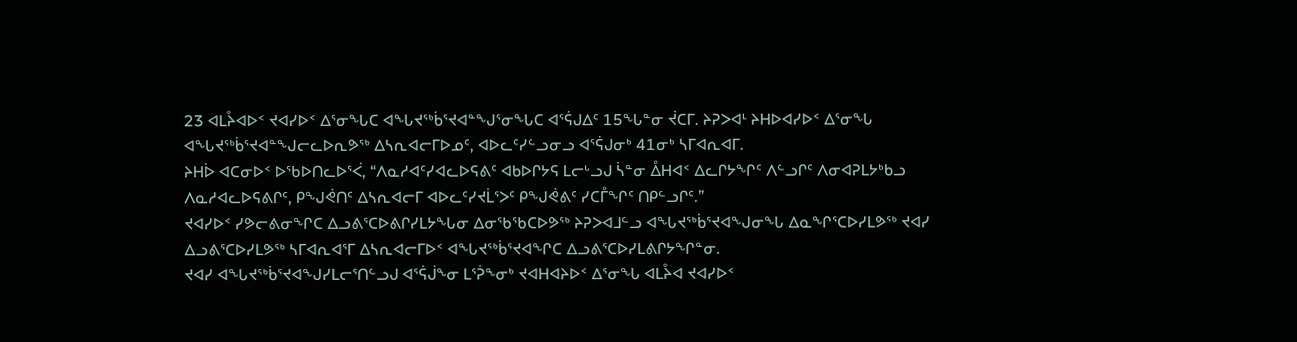23 ᐊᒪᔧᐊᐅᑉ ᔪᐊᓯᐅᑉ ᐃᕐᓂᖓᑕ ᐊᖓᔪᖅᑳᕐᔪᐊᓐᖑᕐᓂᖓᑕ ᐊᕐᕌᒍᐃᑦ 15ᖓᓐᓂ ᔫᑕᒥ. ᔨᕈᐳᐊᒻ ᔨᕼᐅᐊᓯᐅᑉ ᐃᕐᓂᖓ ᐊᖓᔪᖅᑳᕐᔪᐊᓐᖑᓕᓚᐅᕆᕗᖅ ᐃᓴᕆᐊᓕᒥᐅᓄᑦ, ᐊᐅᓚᑦᓯᓪᓗᓂᓗ ᐊᕐᕌᒍᓂᒃ 41ᓂᒃ ᓴᒥᐊᕆᐊᒥ.
ᔨᕼᐆ ᐊᑕᓂᐅᑉ ᐅᖃᐅᑎᓚᐅᕐᐹ, “ᐱᓇᓱᐊᑦᓯᐊᓚᐅᕋᕕᑦ ᐊᑲᐅᒋᔭᕋ ᒪᓕᒡᓗᒍ ᓵᓐᓂ ᐂᕼᐊᑉ ᐃᓚᒋᔭᖏᑦ ᐱᓪᓗᒋᑦ ᐱᓂᐊᕈᒪᔭᒃᑲᓗ ᐱᓇᓱᐊᓚᐅᕋᕕᒋᑦ, ᑭᖑᕚᑎᑦ ᐃᓴᕆᐊᓕᒥ ᐊᐅᓚᑦᓯᔪᒫᕐᐳᑦ ᑭᖑᕚᕕᑦ ᓯᑕᒤᖏᑦ ᑎᑭᓪᓗᒋᑦ.”
ᔪᐊᓯᐅᑉ ᓯᕗᓕᕕᓂᖏᑕ ᐃᓗᕕᕐᑕᐅᕕᒋᓯᒪᔭᖓᓂ ᐃᓂᖃᖃᑕᐅᕗᖅ ᔨᕈᐳᐊᒧᓪᓗ ᐊᖓᔪᖅᑳᕐᔪᐊᖑᓂᖓ ᐃᓇᖏᕐᑕᐅᓯᒪᕗᖅ ᔪᐊᓯ ᐃᓗᕕᕐᑕᐅᓯᒪᕗᖅ ᓴᒥᐊᕆᐊᕐᒥ ᐃᓴᕆᐊᓕᒥᐅᑉ ᐊᖓᔪᖅᑳᕐᔪᐊᖏᑕ ᐃᓗᕕᕐᑕᐅᓯᒪᕕᒋᔭᖏᓐᓂ.
ᔪᐊᓯ ᐊᖓᔪᖅᑳᕐᔪᐊᖑᓯᒪᓕᕐᑎᓪᓗᒍ ᐊᕐᕌᒎᖕᓂ ᒪᕐᕉᖕᓂᒃ ᔪᐊᕼᐊᔨᐅᑉ ᐃᕐᓂᖓ ᐊᒪᔧᐊ ᔪᐊᓯᐅᑉ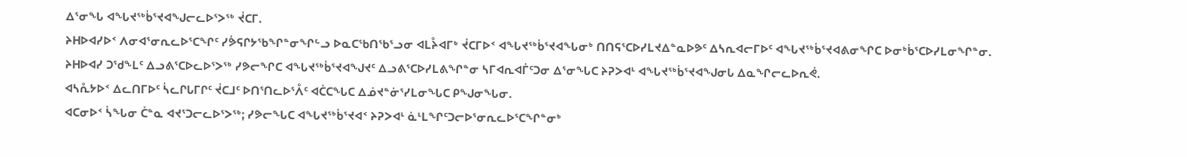ᐃᕐᓂᖓ ᐊᖓᔪᖅᑳᕐᔪᐊᖑᓕᓚᐅᕐᐳᖅ ᔫᑕᒥ.
ᔨᕼᐅᐊᓯᐅᑉ ᐱᓂᐊᕐᓂᕆᓚᐅᕐᑕᖏᑦ ᓯᕘᕋᒋᔭᖃᖏᓐᓂᖏᓪᓗ ᐅᓇᑕᖃᑎᖃᕐᓗᓂ ᐊᒪᔧᐊᒥᒃ ᔫᑕᒥᐅᑉ ᐊᖓᔪᖅᑳᕐᔪᐊᖓᓂᒃ ᑎᑎᕋᕐᑕᐅᓯᒪᔪᐃᓐᓇᐅᕗᑦ ᐃᓴᕆᐊᓕᒥᐅᑦ ᐊᖓᔪᖅᑳᕐᔪᐊᕕᓂᖏᑕ ᐅᓂᒃᑳᕐᑕᐅᓯᒪᓂᖏᓐᓂ.
ᔨᕼᐅᐊᓯ ᑐᖁᖕᒪᑦ ᐃᓗᕕᕐᑕᐅᓚᐅᕐᐳᖅ ᓯᕗᓕᖏᑕ ᐊᖓᔪᖅᑳᕐᔪᐊᖑᔪᑦ ᐃᓗᕕᕐᑕᐅᓯᒪᕕᖏᓐᓂ ᓴᒥᐊᕆᐊᒦᑦᑐᓂ ᐃᕐᓂᖓᑕ ᔨᕈᐳᐊᒻ ᐊᖓᔪᖅᑳᕐᔪᐊᖑᓂᒐ ᐃᓇᖏᓕᓚᐅᕆᕚ.
ᐊᓴᕅᔭᐅᑉ ᐃᓚᑎᒥᐅᑦ ᓵᓚᒋᒐᒥᒋᑦ ᔫᑕᒧᑦ ᐅᑎᕐᑎᓚᐅᕐᐰᑦ ᐊᑖᑕᖓᑕ ᐃᓅᔪᓐᓃᕐᓯᒪᓂᖓᑕ ᑭᖑᓂᖓᓂ.
ᐊᑕᓂᐅᑉ ᓵᖓᓂ ᑖᓐᓇ ᐊᔪᕐᑐᓕᓚᐅᕐᐳᖅ; ᓯᕗᓕᖓᑕ ᐊᖓᔪᖅᑳᕐᔪᐊᑉ ᔨᕈᐳᐊᒻ ᓈᒻᒪᖏᑦᑐᓕᐅᕐᓂᕆᓚᐅᕐᑕᖏᓐᓂᒃ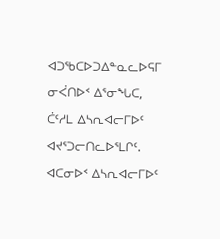ᐊᑐᖃᑕᐅᑐᐃᓐᓇᓚᐅᕋᒥ ᓂᐹᑎᐅᑉ ᐃᕐᓂᖓᑕ, ᑖᑦᓱᒪ ᐃᓴᕆᐊᓕᒥᐅᑦ ᐊᔪᕐᑐᓕᑎᓚᐅᕐᒪᒋᑦ.
ᐊᑕᓂᐅᑉ ᐃᓴᕆᐊᓕᒥᐅᑦ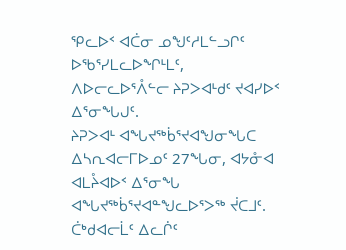ᕿᓚᐅᑉ ᐊᑖᓂ ᓄᖑᑦᓱᒪᓪᓗᒋᑦ ᐅᖃᕐᓯᒪᓚᐅᖏᒻᒪᑦ, ᐱᐅᓕᓚᐅᕐᐰᓪᓕ ᔨᕈᐳᐊᒻᑯᑦ ᔪᐊᓯᐅᑉ ᐃᕐᓂᖓᒍᑦ.
ᔨᕈᐳᐊᒻ ᐊᖓᔪᖅᑳᕐᔪᐊᖑᓂᖓᑕ ᐃᓴᕆᐊᓕᒥᐅᓄᑦ 27ᖓᓂ, ᐊᔭᓁᐊ ᐊᒪᔧᐊᐅᑉ ᐃᕐᓂᖓ ᐊᖓᔪᖅᑳᕐᔪᐊᓐᖑᓚᐅᕐᐳᖅ ᔫᑕᒧᑦ.
ᑖᒃᑯᐊᓕᒫᑦ ᐃᓚᒌᑦ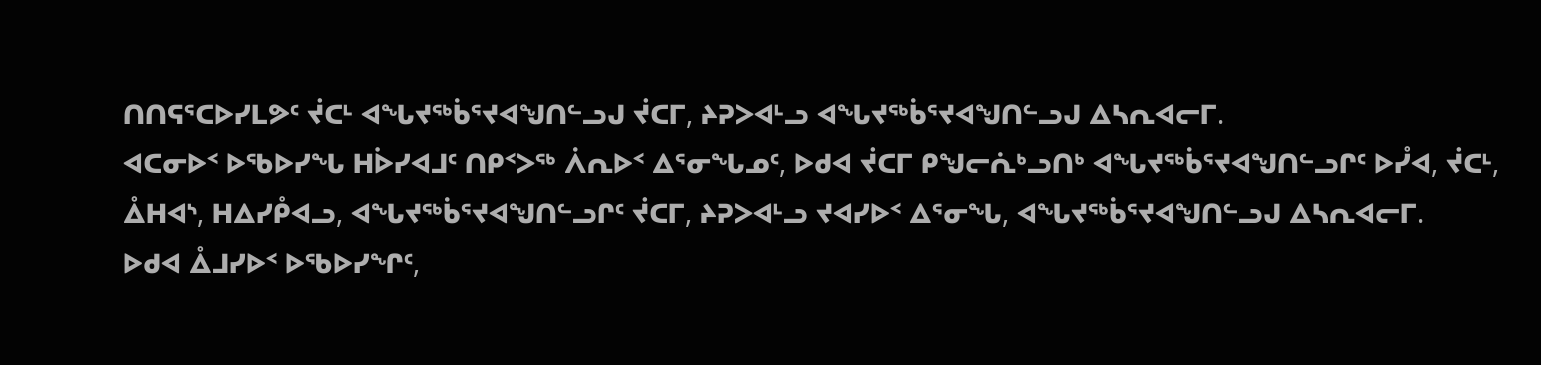ᑎᑎᕋᕐᑕᐅᓯᒪᕗᑦ ᔫᑕᒻ ᐊᖓᔪᖅᑳᕐᔪᐊᖑᑎᓪᓗᒍ ᔫᑕᒥ, ᔨᕈᐳᐊᒻᓗ ᐊᖓᔪᖅᑳᕐᔪᐊᖑᑎᓪᓗᒍ ᐃᓴᕆᐊᓕᒥ.
ᐊᑕᓂᐅᑉ ᐅᖃᐅᓯᖓ ᕼᐆᓯᐊᒧᑦ ᑎᑭᑉᐳᖅ ᐲᕆᐅᑉ ᐃᕐᓂᖓᓄᑦ, ᐅᑯᐊ ᔫᑕᒥ ᑭᖑᓕᕇᒃᓗᑎᒃ ᐊᖓᔪᖅᑳᕐᔪᐊᖑᑎᓪᓗᒋᑦ ᐅᓮᐊ, ᔫᑕᒻ, ᐂᕼᐊᔅ, ᕼᐃᓯᑬᐊᓗ, ᐊᖓᔪᖅᑳᕐᔪᐊᖑᑎᓪᓗᒋᑦ ᔫᑕᒥ, ᔨᕈᐳᐊᒻᓗ ᔪᐊᓯᐅᑉ ᐃᕐᓂᖓ, ᐊᖓᔪᖅᑳᕐᔪᐊᖑᑎᓪᓗᒍ ᐃᓴᕆᐊᓕᒥ.
ᐅᑯᐊ ᐂᒧᓯᐅᑉ ᐅᖃᐅᓯᖏᑦ,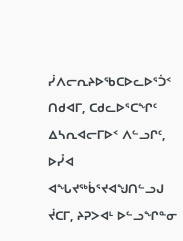ᓰᐱᓕᕆᔨᐅᖃᑕᐅᓚᐅᕐᑑᑉ ᑎᑯᐊᒥ, ᑕᑯᓚᐅᕐᑕᖏᑦ ᐃᓴᕆᐊᓕᒥᐅᑉ ᐱᓪᓗᒋᑦ, ᐅᓮᐊ ᐊᖓᔪᖅᑳᕐᔪᐊᖑᑎᓪᓗᒍ ᔫᑕᒥ, ᔨᕈᐳᐊᒻ ᐅᓪᓗᖏᓐᓂ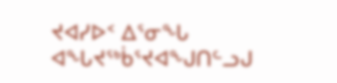ᔪᐊᓯᐅᑉ ᐃᕐᓂᖓ ᐊᖓᔪᖅᑳᕐᔪᐊᖑᑎᓪᓗᒍ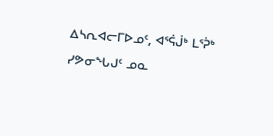ᐃᓴᕆᐊᓕᒥᐅᓄᑦ, ᐊᕐᕌᒎᒃ ᒪᕐᕉᒃ ᓯᕗᓂᖓᒍᑦ ᓄᓇ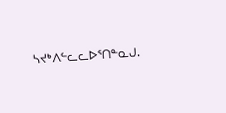ᓴᔪᒃᐱᓪᓚᓚᐅᕐᑎᓐᓇᒍ.